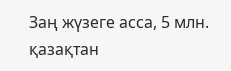Заң жүзеге асса, 5 млн. қазақтан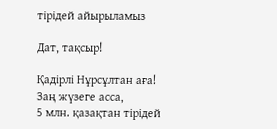тірідей айырыламыз

Дат, тақсыр!

Қадірлі Нұрсұлтан аға!
Заң жүзеге асса,
5 млн. қазақтан тірідей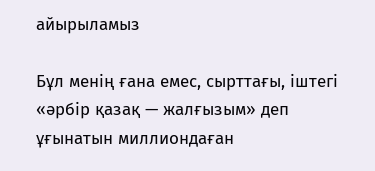айырыламыз

Бұл менің ғана емес, сырттағы, іштегі «әрбір қазақ — жалғызым» деп ұғынатын миллиондаған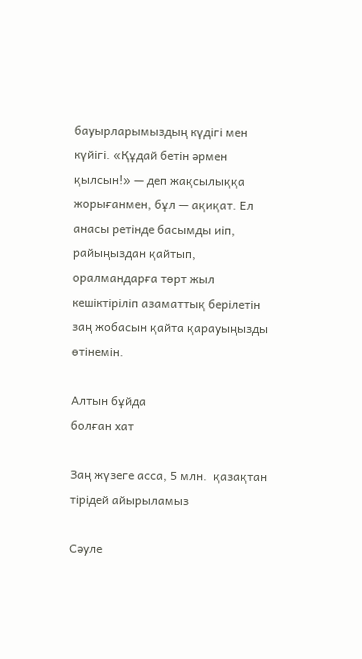бауырларымыздың күдігі мен күйігі. «Құдай бетін әрмен қылсын!» — деп жақсылыққа жорығанмен, бұл — ақиқат. Ел анасы ретінде басымды иіп, райыңыздан қайтып, оралмандарға төрт жыл кешіктіріліп азаматтық берілетін заң жобасын қайта қарауыңызды өтінемін.

Алтын бұйда
болған хат

Заң жүзеге асса, 5 млн.  қазақтан тірідей айырыламыз

Сәуле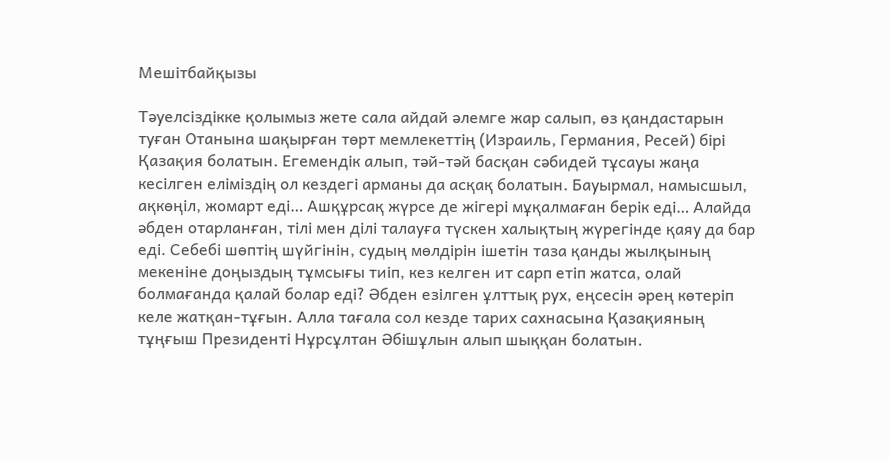Мешітбайқызы

Тәуелсіздікке қолымыз жете сала айдай әлемге жар салып, өз қандастарын туған Отанына шақырған төрт мемлекеттің (Израиль, Германия, Ресей) бірі Қазақия болатын. Егемендік алып, тәй-тәй басқан сәбидей тұсауы жаңа кесілген еліміздің ол кездегі арманы да асқақ болатын. Бауырмал, намысшыл, ақкөңіл, жомарт еді… Ашқұрсақ жүрсе де жігері мұқалмаған берік еді… Алайда әбден отарланған, тілі мен ділі талауға түскен халықтың жүрегінде қаяу да бар еді. Себебі шөптің шүйгінін, судың мөлдірін ішетін таза қанды жылқының мекеніне доңыздың тұмсығы тиіп, кез келген ит сарп етіп жатса, олай болмағанда қалай болар еді? Әбден езілген ұлттық рух, еңсесін әрең көтеріп келе жатқан-тұғын. Алла тағала сол кезде тарих сахнасына Қазақияның тұңғыш Президенті Нұрсұлтан Әбішұлын алып шыққан болатын.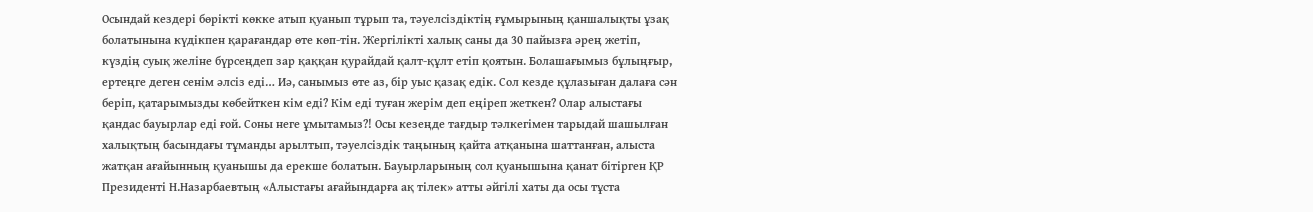Осындай кездері бөрікті көкке атып қуанып тұрып та, тәуелсіздіктің ғұмырының қаншалықты ұзақ болатынына күдікпен қарағандар өте көп-тін. Жергілікті халық саны да 30 пайызға әрең жетіп, күздің суық желіне бүрсеңдеп зар қаққан қурайдай қалт-құлт етіп қоятын. Болашағымыз бұлыңғыр, ертеңге деген сенім әлсіз еді… Иә, санымыз өте аз, бір уыс қазақ едік. Сол кезде құлазыған далаға сән беріп, қатарымызды көбейткен кім еді? Кім еді туған жерім деп еңіреп жеткен? Олар алыстағы қандас бауырлар еді ғой. Соны неге ұмытамыз?! Осы кезеңде тағдыр тәлкегімен тарыдай шашылған халықтың басындағы тұманды арылтып, тәуелсіздік таңының қайта атқанына шаттанған, алыста жатқан ағайынның қуанышы да ерекше болатын. Бауырларының сол қуанышына қанат бітірген ҚР Президенті Н.Назарбаевтың «Алыстағы ағайындарға ақ тілек» атты әйгілі хаты да осы тұста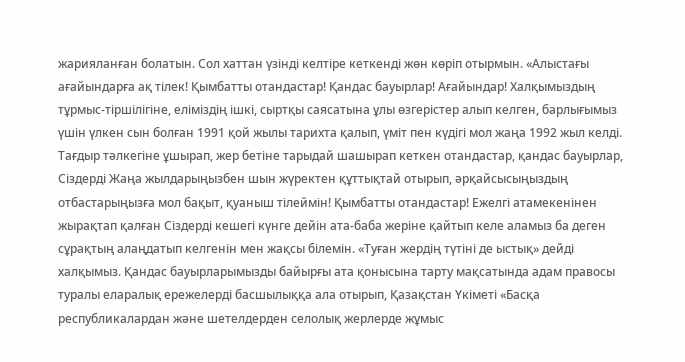жарияланған болатын. Сол хаттан үзінді келтіре кеткенді жөн көріп отырмын. «Алыстағы ағайындарға ақ тілек! Қымбатты отандастар! Қандас бауырлар! Ағайындар! Халқымыздың тұрмыс-тіршілігіне, еліміздің ішкі, сыртқы саясатына ұлы өзгерістер алып келген, барлығымыз үшін үлкен сын болған 1991 қой жылы тарихта қалып, үміт пен күдігі мол жаңа 1992 жыл келді. Тағдыр тәлкегіне ұшырап, жер бетіне тарыдай шашырап кеткен отандастар, қандас бауырлар, Сіздерді Жаңа жылдарыңызбен шын жүректен құттықтай отырып, әрқайсысыңыздың отбастарыңызға мол бақыт, қуаныш тілеймін! Қымбатты отандастар! Ежелгі атамекенінен жырақтап қалған Сіздерді кешегі күнге дейін ата-баба жеріне қайтып келе аламыз ба деген сұрақтың алаңдатып келгенін мен жақсы білемін. «Туған жердің түтіні де ыстық» дейді халқымыз. Қандас бауырларымызды байырғы ата қонысына тарту мақсатында адам правосы туралы еларалық ережелерді басшылыққа ала отырып, Қазақстан Үкіметі «Басқа республикалардан және шетелдерден селолық жерлерде жұмыс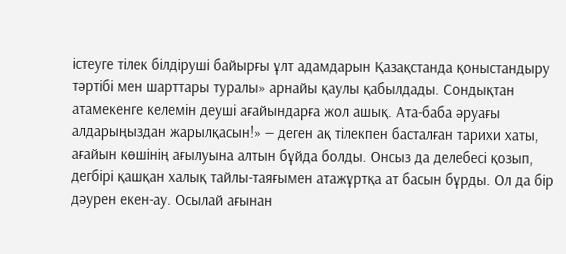істеуге тілек білдіруші байырғы ұлт адамдарын Қазақстанда қоныстандыру тәртібі мен шарттары туралы» арнайы қаулы қабылдады. Сондықтан атамекенге келемін деуші ағайындарға жол ашық. Ата-баба әруағы алдарыңыздан жарылқасын!» — деген ақ тілекпен басталған тарихи хаты, ағайын көшінің ағылуына алтын бұйда болды. Онсыз да делебесі қозып, дегбірі қашқан халық тайлы-таяғымен атажұртқа ат басын бұрды. Ол да бір дәурен екен-ау. Осылай ағынан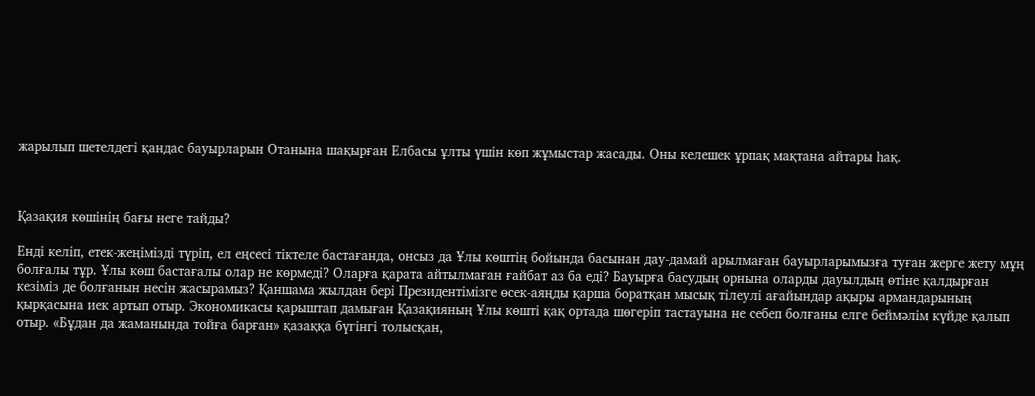жарылып шетелдегі қандас бауырларын Отанына шақырған Елбасы ұлты үшін көп жұмыстар жасады. Оны келешек ұрпақ мақтана айтары һақ.



Қазақия көшінің бағы неге тайды?

Енді келіп, етек-жеңімізді түріп, ел еңсесі тіктеле бастағанда, онсыз да Ұлы көштің бойында басынан дау-дамай арылмаған бауырларымызға туған жерге жету мұң болғалы тұр. Ұлы көш бастағалы олар не көрмеді? Оларға қарата айтылмаған ғайбат аз ба еді? Бауырға басудың орнына оларды дауылдың өтіне қалдырған кезіміз де болғанын несін жасырамыз? Қаншама жылдан бері Президентімізге өсек-аяңды қарша боратқан мысық тілеулі ағайындар ақыры армандарының қырқасына иек артып отыр. Экономикасы қарыштап дамыған Қазақияның Ұлы көшті қақ ортада шөгеріп тастауына не себеп болғаны елге беймәлім күйде қалып отыр. «Бұдан да жаманында тойға барған» қазаққа бүгінгі толысқан,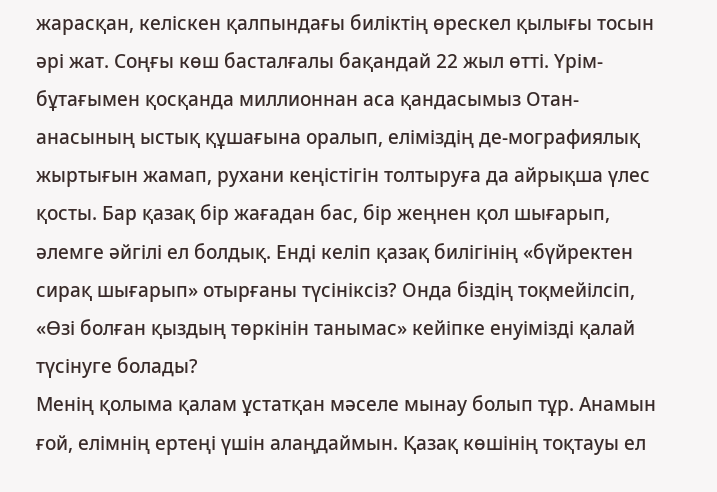жарасқан, келіскен қалпындағы биліктің өрескел қылығы тосын әрі жат. Соңғы көш басталғалы бақандай 22 жыл өтті. Үрім-бұтағымен қосқанда миллионнан аса қандасымыз Отан-анасының ыстық құшағына оралып, еліміздің де-мографиялық жыртығын жамап, рухани кеңістігін толтыруға да айрықша үлес қосты. Бар қазақ бір жағадан бас, бір жеңнен қол шығарып, әлемге әйгілі ел болдық. Енді келіп қазақ билігінің «бүйректен сирақ шығарып» отырғаны түсініксіз? Онда біздің тоқмейілсіп, «Өзі болған қыздың төркінін танымас» кейіпке енуімізді қалай түсінуге болады?
Менің қолыма қалам ұстатқан мәселе мынау болып тұр. Анамын ғой, елімнің ертеңі үшін алаңдаймын. Қазақ көшінің тоқтауы ел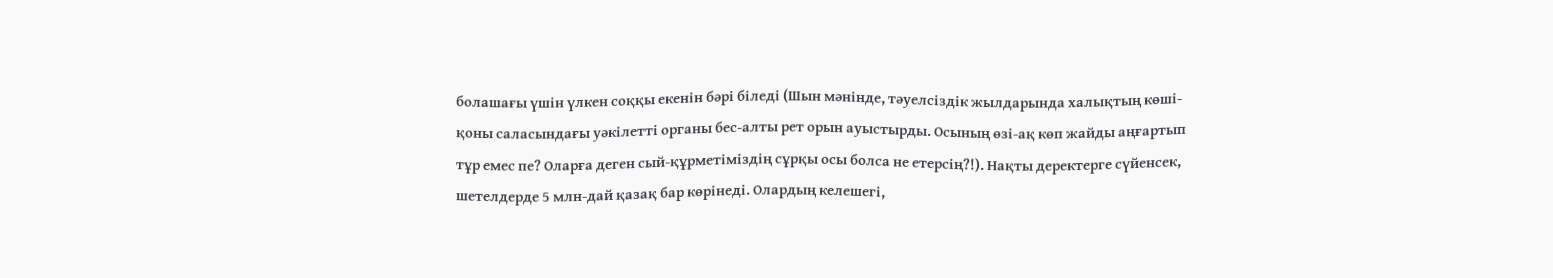болашағы үшін үлкен соққы екенін бәрі біледі (Шын мәнінде, тəуелсіздік жылдарында халықтың көші-қоны саласындағы уəкілетті органы бес-алты рет орын ауыстырды. Осының өзі-ақ көп жайды аңғартып тұр емес пе? Оларға деген сый-құрметіміздің сұрқы осы болса не етерсің?!). Нақты деректерге сүйенсек, шетелдерде 5 млн-дай қазақ бар көрінеді. Олардың келешегі,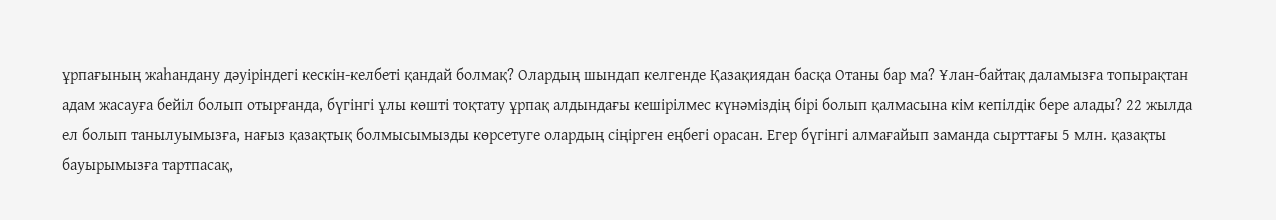ұрпағының жаһандану дәуіріндегі кескін-келбеті қандай болмақ? Олардың шындап келгенде Қазақиядан басқа Отаны бар ма? Ұлан-байтақ даламызға топырақтан адам жасауға бейіл болып отырғанда, бүгінгі ұлы көшті тоқтату ұрпақ алдындағы кешірілмес күнәміздің бірі болып қалмасына кім кепілдік бере алады? 22 жылда ел болып танылуымызға, нағыз қазақтық болмысымызды көрсетуге олардың сіңірген еңбегі орасан. Егер бүгінгі алмағайып заманда сырттағы 5 млн. қазақты бауырымызға тартпасақ,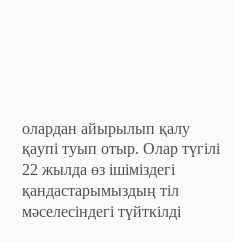олардан айырылып қалу қаупі туып отыр. Олар түгілі 22 жылда өз ішіміздегі қандастарымыздың тіл мәселесіндегі түйткілді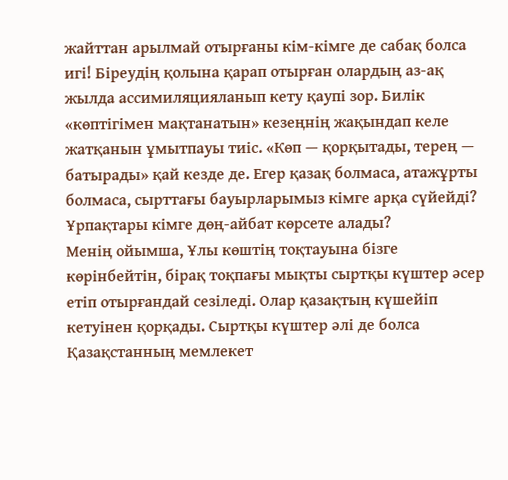жайттан арылмай отырғаны кім-кімге де сабақ болса игі! Біреудің қолына қарап отырған олардың аз-ақ жылда ассимиляцияланып кету қаупі зор. Билік «көптігімен мақтанатын» кезеңнің жақындап келе жатқанын ұмытпауы тиіс. «Көп — қорқытады, терең — батырады» қай кезде де. Егер қазақ болмаса, атажұрты болмаса, сырттағы бауырларымыз кімге арқа сүйейді? Ұрпақтары кімге дөң-айбат көрсете алады?
Менің ойымша, Ұлы көштің тоқтауына бізге көрінбейтін, бірақ тоқпағы мықты сыртқы күштер әсер етіп отырғандай сезіледі. Олар қазақтың күшейіп кетуінен қорқады. Сыртқы күштер әлі де болса Қазақстанның мемлекет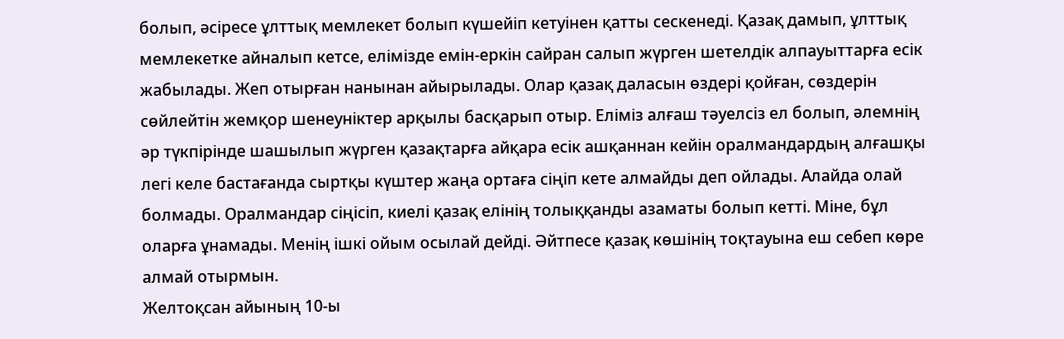болып, әсіресе ұлттық мемлекет болып күшейіп кетуінен қатты сескенеді. Қазақ дамып, ұлттық мемлекетке айналып кетсе, елімізде емін-еркін сайран салып жүрген шетелдік алпауыттарға есік жабылады. Жеп отырған нанынан айырылады. Олар қазақ даласын өздері қойған, сөздерін сөйлейтін жемқор шенеуніктер арқылы басқарып отыр. Еліміз алғаш тәуелсіз ел болып, әлемнің әр түкпірінде шашылып жүрген қазақтарға айқара есік ашқаннан кейін оралмандардың алғашқы легі келе бастағанда сыртқы күштер жаңа ортаға сіңіп кете алмайды деп ойлады. Алайда олай болмады. Оралмандар сіңісіп, киелі қазақ елінің толыққанды азаматы болып кетті. Міне, бұл оларға ұнамады. Менің ішкі ойым осылай дейді. Әйтпесе қазақ көшінің тоқтауына еш себеп көре алмай отырмын.
Желтоқсан айының 10-ы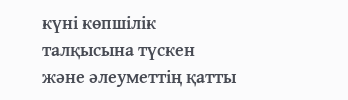күні көпшілік талқысына түскен және әлеуметтің қатты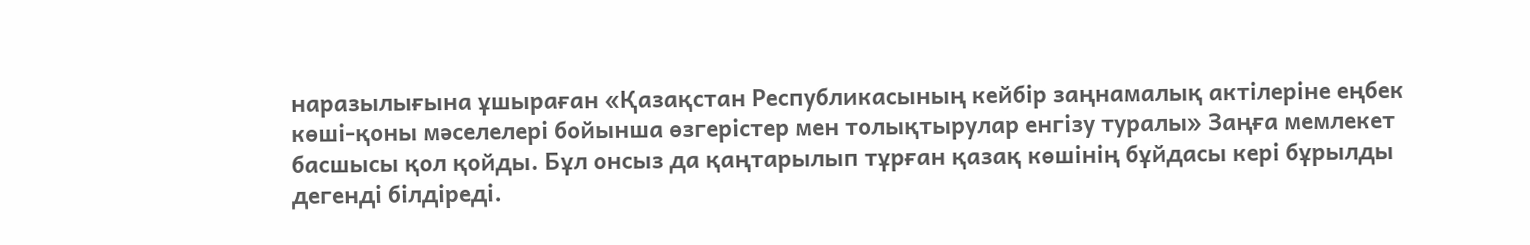наразылығына ұшыраған «Қазақстан Республикасының кейбір заңнамалық актілеріне еңбек көші-қоны мәселелері бойынша өзгерістер мен толықтырулар енгізу туралы» Заңға мемлекет басшысы қол қойды. Бұл онсыз да қаңтарылып тұрған қазақ көшінің бұйдасы кері бұрылды дегенді білдіреді.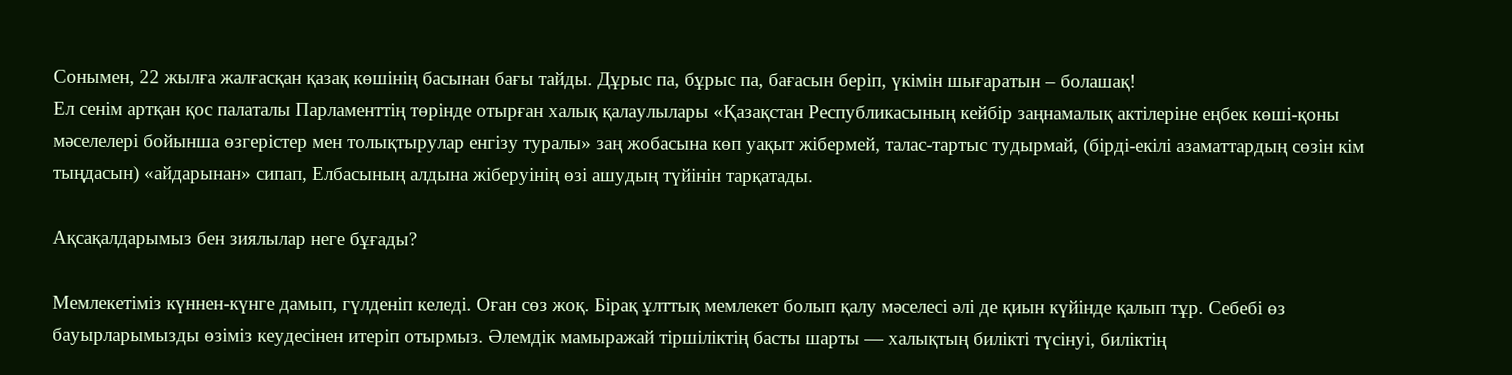Сонымен, 22 жылға жалғасқан қазақ көшінің басынан бағы тайды. Дұрыс па, бұрыс па, бағасын беріп, үкімін шығаратын – болашақ!
Ел сенім артқан қос палаталы Парламенттің төрінде отырған халық қалаулылары «Қазақстан Республикасының кейбір заңнамалық актілеріне еңбек көші-қоны мәселелері бойынша өзгерістер мен толықтырулар енгізу туралы» заң жобасына көп уақыт жібермей, талас-тартыс тудырмай, (бірді-екілі азаматтардың сөзін кім тыңдасын) «айдарынан» сипап, Елбасының алдына жіберуінің өзі ашудың түйінін тарқатады.

Ақсақалдарымыз бен зиялылар неге бұғады?

Мемлекетіміз күннен-күнге дамып, гүлденіп келеді. Оған сөз жоқ. Бірақ ұлттық мемлекет болып қалу мәселесі әлі де қиын күйінде қалып тұр. Себебі өз бауырларымызды өзіміз кеудесінен итеріп отырмыз. Әлемдік мамыражай тіршіліктің басты шарты — халықтың билікті түсінуі, биліктің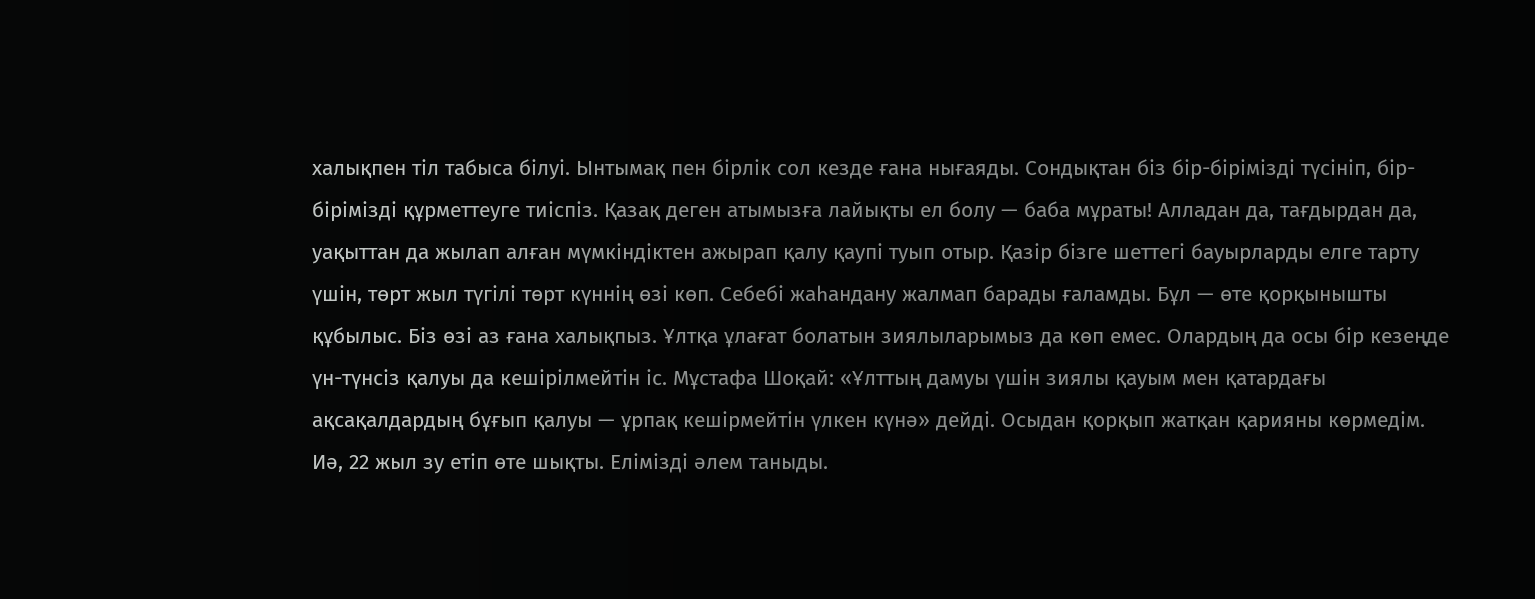халықпен тіл табыса білуі. Ынтымақ пен бірлік сол кезде ғана нығаяды. Сондықтан біз бір-бірімізді түсініп, бір-бірімізді құрметтеуге тиіспіз. Қазақ деген атымызға лайықты ел болу — баба мұраты! Алладан да, тағдырдан да, уақыттан да жылап алған мүмкіндіктен ажырап қалу қаупі туып отыр. Қазір бізге шеттегі бауырларды елге тарту үшін, төрт жыл түгілі төрт күннің өзі көп. Себебі жаһандану жалмап барады ғаламды. Бұл — өте қорқынышты құбылыс. Біз өзі аз ғана халықпыз. Ұлтқа ұлағат болатын зиялыларымыз да көп емес. Олардың да осы бір кезеңде үн-түнсіз қалуы да кешірілмейтін іс. Мұстафа Шоқай: «Ұлттың дамуы үшін зиялы қауым мен қатардағы ақсақалдардың бұғып қалуы — ұрпақ кешірмейтін үлкен күнә» дейді. Осыдан қорқып жатқан қарияны көрмедім.
Иә, 22 жыл зу етіп өте шықты. Елімізді әлем таныды.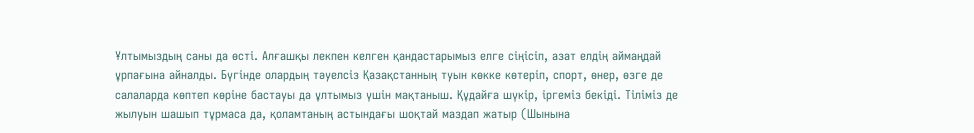Ұлтымыздың саны да өсті. Алғашқы лекпен келген қандастарымыз елге сіңісіп, азат елдің аймаңдай ұрпағына айналды. Бүгінде олардың тәуелсіз Қазақстанның туын көкке көтеріп, спорт, өнер, өзге де салаларда көптеп көріне бастауы да ұлтымыз үшін мақтаныш. Құдайға шүкір, іргеміз бекіді. Тіліміз де жылуын шашып тұрмаса да, қоламтаның астындағы шоқтай маздап жатыр (Шынына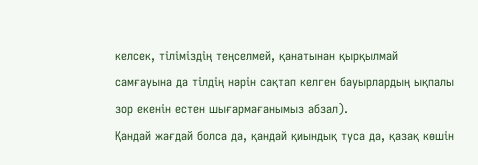келсек, тіліміздің теңселмей, қанатынан қырқылмай самғауына да тілдің нәрін сақтап келген бауырлардың ықпалы зор екенін естен шығармағанымыз абзал).
Қандай жағдай болса да, қандай қиындық туса да, қазақ көшін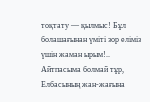тоқтату — қылмыс! Бұл болашағынан үміті зор еліміз үшін жаман ырым!.. Айтпасыма болмай тұр, Елбасының жан-жағына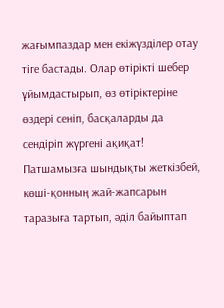жағымпаздар мен екіжүзділер отау тіге бастады. Олар өтірікті шебер ұйымдастырып, өз өтіріктеріне өздері сеніп, басқаларды да сендіріп жүргені ақиқат! Патшамызға шындықты жеткізбей, көші-қонның жай-жапсарын таразыға тартып, әділ байыптап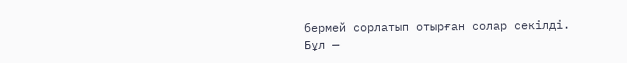бермей сорлатып отырған солар секілді.
Бұл —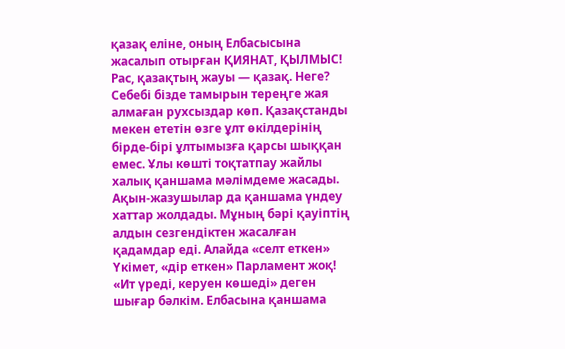қазақ еліне, оның Елбасысына жасалып отырған ҚИЯНАТ, ҚЫЛМЫС! Рас, қазақтың жауы — қазақ. Неге? Себебі бізде тамырын тереңге жая алмаған рухсыздар көп. Қазақстанды мекен ететін өзге ұлт өкілдерінің бірде-бірі ұлтымызға қарсы шыққан емес. Ұлы көшті тоқтатпау жайлы халық қаншама мәлімдеме жасады. Ақын-жазушылар да қаншама үндеу хаттар жолдады. Мұның бәрі қауіптің алдын сезгендіктен жасалған қадамдар еді. Алайда «селт еткен» Үкімет, «дір еткен» Парламент жоқ! «Ит үреді, керуен көшеді» деген шығар бәлкім. Елбасына қаншама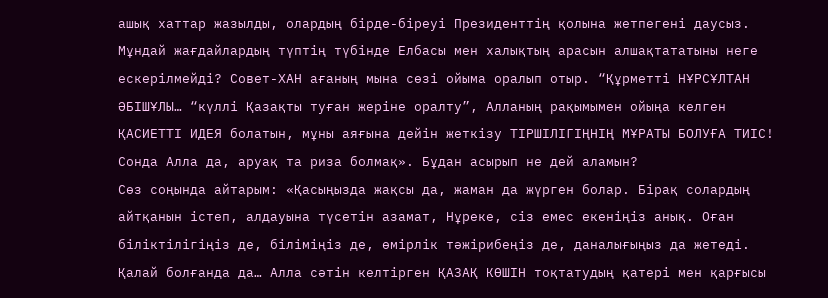ашық хаттар жазылды, олардың бірде-біреуі Президенттің қолына жетпегені даусыз. Мұндай жағдайлардың түптің түбінде Елбасы мен халықтың арасын алшақтататыны неге ескерілмейді? Совет-ХАН ағаның мына сөзі ойыма оралып отыр. “Құрметті НҰРСҰЛТАН ӘБІШҰЛЫ… “күллі Қазақты туған жеріне оралту”, Алланың рақымымен ойыңа келген ҚАСИЕТТІ ИДЕЯ болатын, мұны аяғына дейін жеткізу ТІРШІЛІГІҢНІҢ МҰРАТЫ БОЛУҒА ТИІС! Сонда Алла да, аруақ та риза болмақ». Бұдан асырып не дей аламын?
Сөз соңында айтарым: «Қасыңызда жақсы да, жаман да жүрген болар. Бірақ солардың айтқанын істеп, алдауына түсетін азамат, Нұреке, сіз емес екеніңіз анық. Оған біліктілігіңіз де, біліміңіз де, өмірлік тәжірибеңіз де, даналығыңыз да жетеді. Қалай болғанда да… Алла сәтін келтірген ҚАЗАҚ КӨШІН тоқтатудың қатері мен қарғысы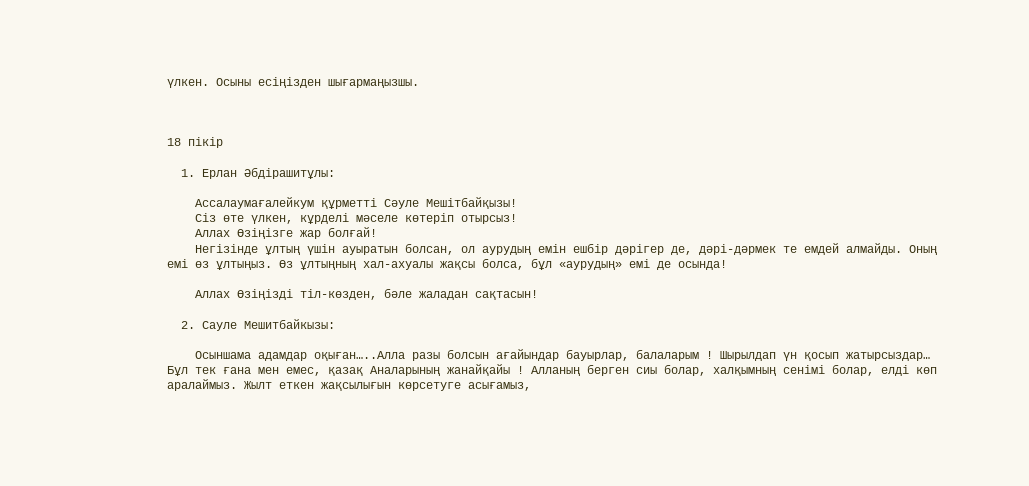үлкен. Осыны есіңізден шығармаңызшы.



18 пікір

  1. Ерлан Әбдірашитұлы:

    Ассалаумағалейкум құрметті Сәуле Мешітбайқызы!
    Сіз өте үлкен, кұрделі мәселе көтеріп отырсыз!
    Аллах Өзіңізге жар болғай!
    Негізінде ұлтың үшін ауыратын болсан, ол аурудың емін ешбір дәрігер де, дәрі-дәрмек те емдей алмайды. Оның емі өз ұлтыңыз. Өз ұлтыңның хал-ахуалы жақсы болса, бұл «аурудың» емі де осында!

    Аллах Өзіңізді тіл-көзден, бәле жаладан сақтасын!

  2. Сауле Мешитбайкызы:

    Осыншама адамдар оқыған…..Алла разы болсын ағайындар бауырлар, балаларым ! Шырылдап үн қосып жатырсыздар… Бұл тек ғана мен емес, қазақ Аналарының жанайқайы ! Алланың берген сиы болар, халқымның сенімі болар, елді көп аралаймыз. Жылт еткен жақсылығын көрсетуге асығамыз,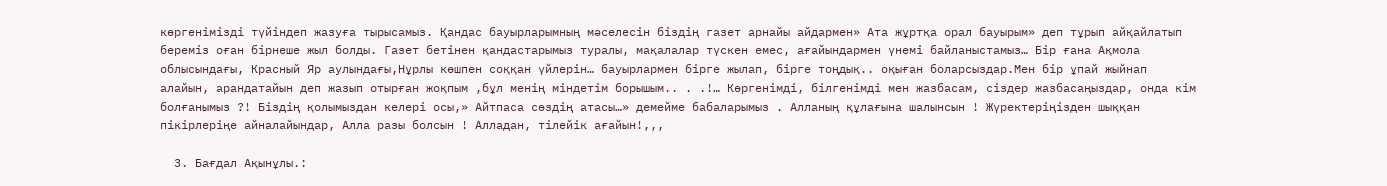көргенімізді түйіндеп жазуға тырысамыз. Қандас бауырларымның мәселесін біздің газет арнайы айдармен» Ата жұртқа орал бауырым» деп тұрып айқайлатып береміз оған бірнеше жыл болды. Газет бетінен қандастарымыз туралы, мақалалар түскен емес, ағайындармен үнемі байланыстамыз… Бір ғана Ақмола облысындағы, Красный Яр аулындағы,Нұрлы көшпен соққан үйлерін… бауырлармен бірге жылап, бірге тоңдық.. оқыған боларсыздар.Мен бір ұпай жыйнап алайын, арандатайын деп жазып отырған жоқпым ,бұл менің міндетім борышым.. . .!… Көргенімді, білгенімді мен жазбасам, сіздер жазбасаңыздар, онда кім болғанымыз ?! Біздің қолымыздан келері осы,» Айтпаса сөздің атасы…» демейме бабаларымыз . Алланың құлағына шалынсын ! Жүректеріңізден шыққан пікірлеріңе айналайындар, Алла разы болсын ! Алладан, тілейік ағайын!,,,

  3. Бағдал Ақынұлы.: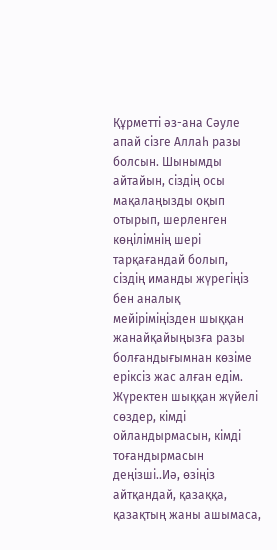Құрметті әз-ана Сәуле апай сізге Аллаһ разы болсын. Шынымды айтайын, сіздің осы мақалаңызды оқып отырып, шерленген көңілімнің шері тарқағандай болып, сіздің иманды жүрегіңіз бен аналық мейіріміңізден шыққан жанайқайыңызға разы болғандығымнан көзіме еріксіз жас алған едім. Жүректен шыққан жүйелі сөздер, кімді ойландырмасын, кімді тоғандырмасын деңізші..Иә, өзіңіз айтқандай, қазаққа, қазақтың жаны ашымаса,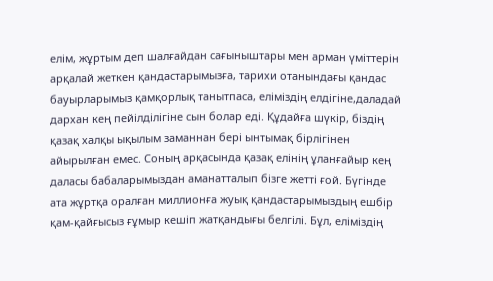елім, жұртым деп шалғайдан сағыныштары мен арман үміттерін арқалай жеткен қандастарымызға, тарихи отанындағы қандас бауырларымыз қамқорлық танытпаса, еліміздің елдігіне,даладай дархан кең пейілділігіне сын болар еді. Құдайға шүкір, біздің қазақ халқы ықылым заманнан бері ынтымақ бірлігінен айырылған емес. Соның арқасында қазақ елінің ұланғайыр кең даласы бабаларымыздан аманатталып бізге жетті ғой. Бүгінде ата жұртқа оралған миллионға жуық қандастарымыздың ешбір қам-қайғысыз ғұмыр кешіп жатқандығы белгілі. Бұл, еліміздің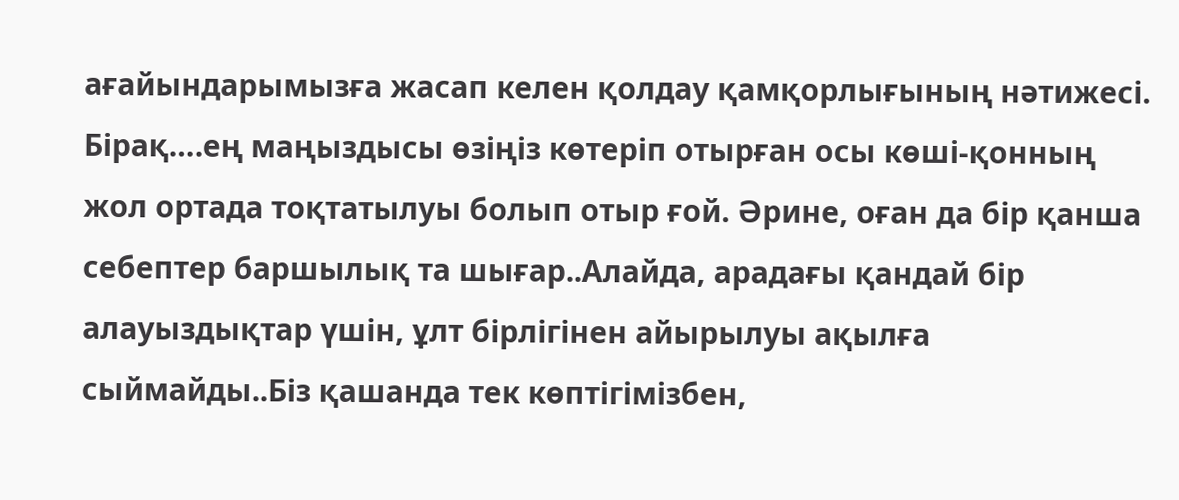ағайындарымызға жасап келен қолдау қамқорлығының нәтижесі. Бірақ….ең маңыздысы өзіңіз көтеріп отырған осы көші-қонның жол ортада тоқтатылуы болып отыр ғой. Әрине, оған да бір қанша себептер баршылық та шығар..Алайда, арадағы қандай бір алауыздықтар үшін, ұлт бірлігінен айырылуы ақылға сыймайды..Біз қашанда тек көптігімізбен,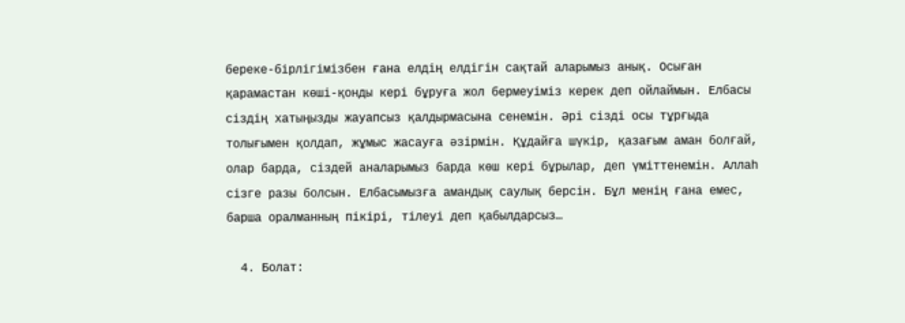береке-бірлігімізбен ғана елдің елдігін сақтай аларымыз анық. Осыған қарамастан көші-қонды кері бұруға жол бермеуіміз керек деп ойлаймын. Елбасы сіздің хатыңызды жауапсыз қалдырмасына сенемін. Әрі сізді осы тұрғыда толығымен қолдап, жұмыс жасауға әзірмін. Құдайға шүкір, қазағым аман болғай, олар барда, сіздей аналарымыз барда көш кері бұрылар, деп үміттенемін. Аллаһ сізге разы болсын. Елбасымызға амандық саулық берсін. Бұл менің ғана емес, барша оралманның пікірі, тілеуі деп қабылдарсыз…

  4. Болат: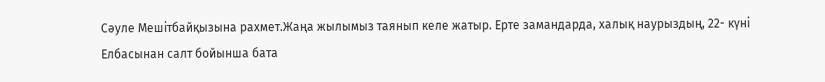Сәуле Мешітбайқызына рахмет.Жаңа жылымыз таянып келе жатыр. Ерте замандарда, халық наурыздың, 22- күні Елбасынан салт бойынша бата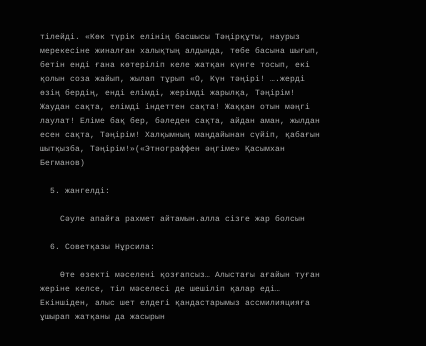тілейді. «Көк түрік елінің басшысы Тәңірқұты, наурыз мерекесіне жиналған халықтың алдында, төбе басына шығып, бетін енді ғана көтеріліп келе жатқан күнге тосып, екі қолын соза жайып, жылап тұрып «О, Күн тәңірі! ….жерді өзің бердің, енді елімді, жерімді жарылқа, Тәңірім! Жаудан сақта, елімді індеттен сақта! Жаққан отын мәңгі лаулат! Еліме бақ бер, бәледен сақта, айдан аман, жылдан есен сақта, Тәңірім! Халқымның маңдайынан сүйіп, қабағын шытқызба, Тәңірім!»(«Этнограффен әңгіме» Қасымхан Бегманов)

  5. жангелді:

    Сәуле апайға рахмет айтамын.алла сізге жар болсын

  6. Советқазы Нұрсила:

    Өте өзекті мәселені қозғапсыз… Алыстағы ағайын туған жеріне келсе, тіл мәселесі де шешіліп қалар еді… Екіншіден, алыс шет елдегі қандастарымыз ассмилияцияға ұшырап жатқаны да жасырын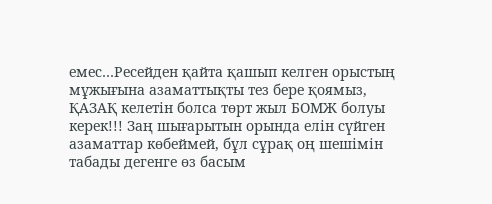емес…Ресейден қайта қашып келген орыстың мұжығына азаматтықты тез бере қоямыз, ҚАЗАҚ келетін болса төрт жыл БОМЖ болуы керек!!! Заң шығарытын орында елін сүйген азаматтар көбеймей, бұл сұрақ оң шешімін табады дегенге өз басым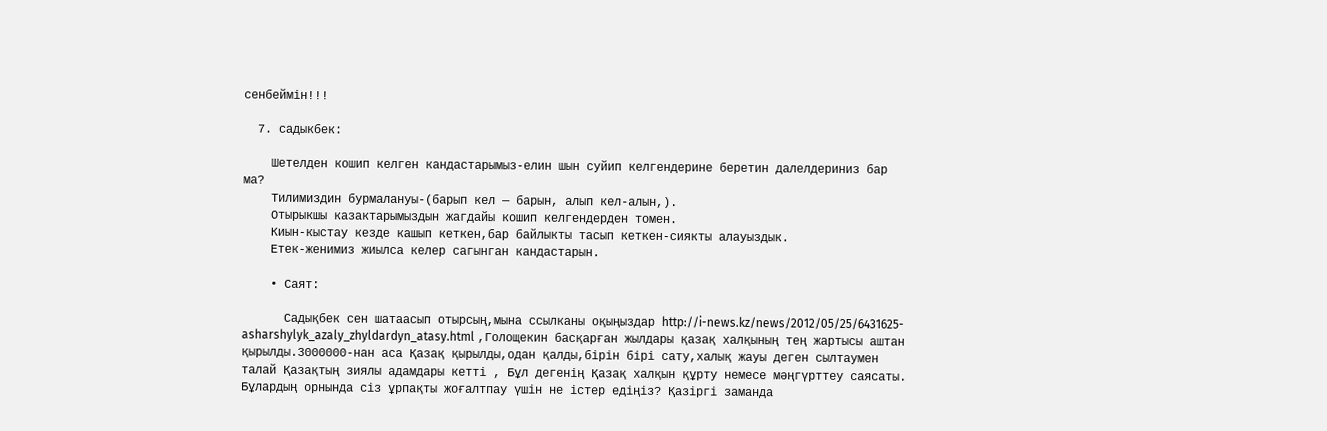сенбеймін!!!

  7. садыкбек:

    Шетелден кошип келген кандастарымыз-елин шын суйип келгендерине беретин далелдериниз бар ма?
    Тилимиздин бурмалануы-(барып кел — барын, алып кел-алын,).
    Отырыкшы казактарымыздын жагдайы кошип келгендерден томен.
    Киын-кыстау кезде кашып кеткен,бар байлыкты тасып кеткен-сиякты алауыздык.
    Етек-женимиз жиылса келер сагынган кандастарын.

    • Саят:

      Садықбек сен шатаасып отырсың,мына ссылканы оқыңыздар http://i-news.kz/news/2012/05/25/6431625-asharshylyk_azaly_zhyldardyn_atasy.html ,Голощекин басқарған жылдары қазақ халқының тең жартысы аштан қырылды.3000000-нан аса Қазақ қырылды,одан қалды,бірін бірі сату,халық жауы деген сылтаумен талай Қазақтың зиялы адамдары кетті , Бұл дегенің Қазақ халқын құрту немесе мәңгүрттеу саясаты. Бұлардың орнында сіз ұрпақты жоғалтпау үшін не істер едіңіз? Қазіргі заманда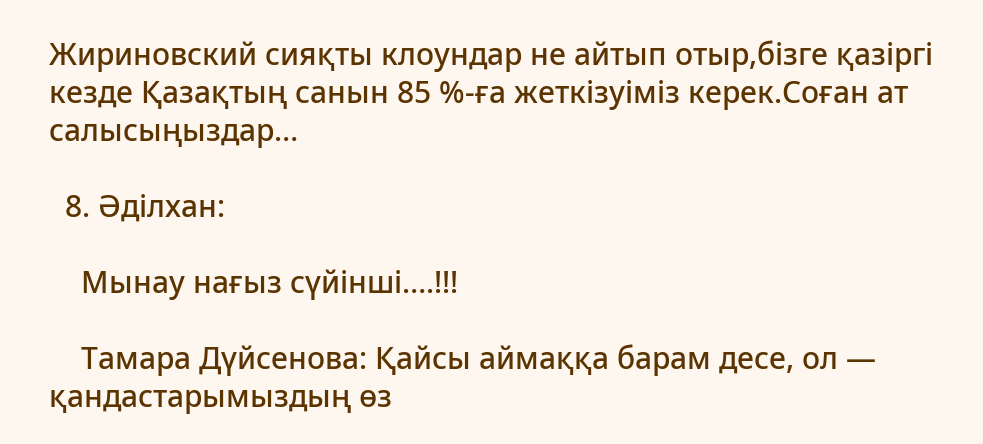Жириновский сияқты клоундар не айтып отыр,бізге қазіргі кезде Қазақтың санын 85 %-ға жеткізуіміз керек.Соған ат салысыңыздар…

  8. Әділхан:

    Мынау нағыз сүйінші….!!!

    Тамара Дүйсенова: Қайсы аймаққа барам десе, ол — қандастарымыздың өз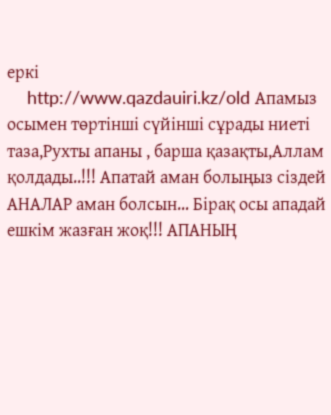еркi
    http://www.qazdauiri.kz/old Апамыз осымен төртінші сүйінші сұрады ниеті таза,Рухты апаны , барша қазақты,Аллам қолдады..!!! Апатай аман болыңыз сіздей АНАЛАР аман болсын… Бірақ осы ападай ешкім жазған жоқ!!! АПАНЫҢ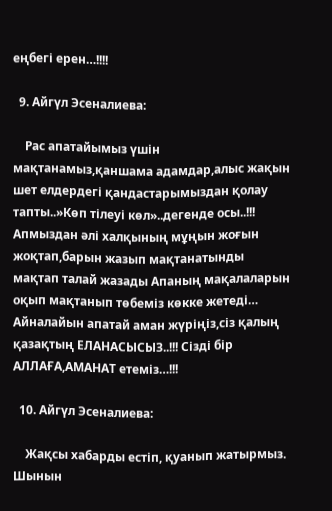еңбегі ерен…!!!!

  9. Айгүл Эсеналиева:

    Рас апатайымыз үшін мақтанамыз,қаншама адамдар,алыс жақын шет елдердегі қандастарымыздан қолау тапты..»Көп тілеуі көл»..дегенде осы..!!! Апмыздан әлі халқының мұңын жоғын жоқтап,барын жазып мақтанатынды мақтап талай жазады Апаның мақалаларын оқып мақтанып төбеміз көкке жетеді… Айналайын апатай аман жүріңіз,сіз қалың қазақтың ЕЛАНАСЫСЫЗ..!!! Сізді бір АЛЛАҒА,АМАНАТ етеміз…!!!

  10. Айгүл Эсеналиева:

    Жақсы хабарды естіп, қуанып жатырмыз. Шынын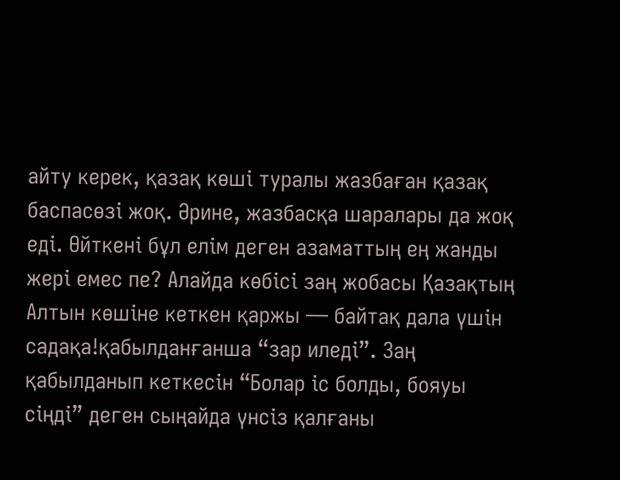айту керек, қазақ көші туралы жазбаған қазақ баспасөзі жоқ. Әрине, жазбасқа шаралары да жоқ еді. Өйткені бұл елім деген азаматтың ең жанды жері емес пе? Алайда көбісі заң жобасы Қазақтың Алтын көшіне кеткен қаржы — байтақ дала үшін садақа!қабылданғанша “зар иледі”. Заң қабылданып кеткесін “Болар іс болды, бояуы сіңді” деген сыңайда үнсіз қалғаны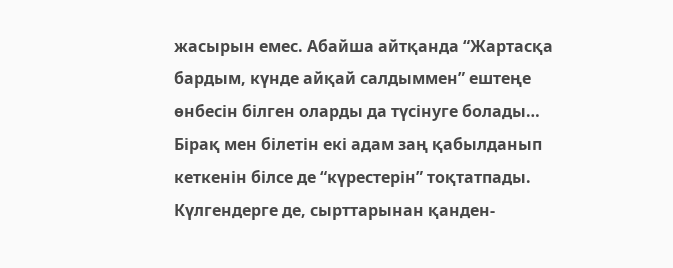жасырын емес. Абайша айтқанда “Жартасқа бардым, күнде айқай салдыммен” ештеңе өнбесін білген оларды да түсінуге болады… Бірақ мен білетін екі адам заң қабылданып кеткенін білсе де “күрестерін” тоқтатпады. Күлгендерге де, сырттарынан қанден-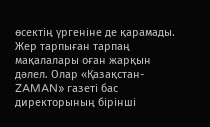өсектің үргеніне де қарамады. Жер тарпыған тарпаң мақалалары оған жарқын дәлел. Олар «Қазақстан-ZAMAN» газеті бас директорының бірінші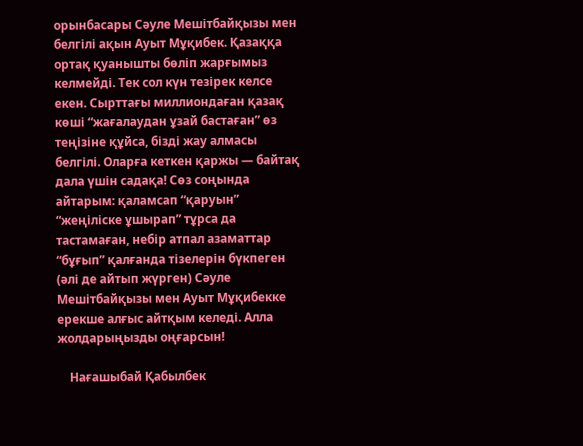орынбасары Сәуле Мешітбайқызы мен белгілі ақын Ауыт Мұқибек. Қазаққа ортақ қуанышты бөліп жарғымыз келмейді. Тек сол күн тезірек келсе екен. Сырттағы миллиондаған қазақ көші “жағалаудан ұзай бастаған” өз теңізіне құйса, бізді жау алмасы белгілі. Оларға кеткен қаржы — байтақ дала үшін садақа! Сөз соңында айтарым: қаламсап “қаруын” “жеңіліске ұшырап” тұрса да тастамаған, небір атпал азаматтар “бұғып” қалғанда тізелерін бүкпеген (әлі де айтып жүрген) Сәуле Мешітбайқызы мен Ауыт Мұқибекке ерекше алғыс айтқым келеді. Алла жолдарыңызды оңғарсын!

    Нағашыбай Қабылбек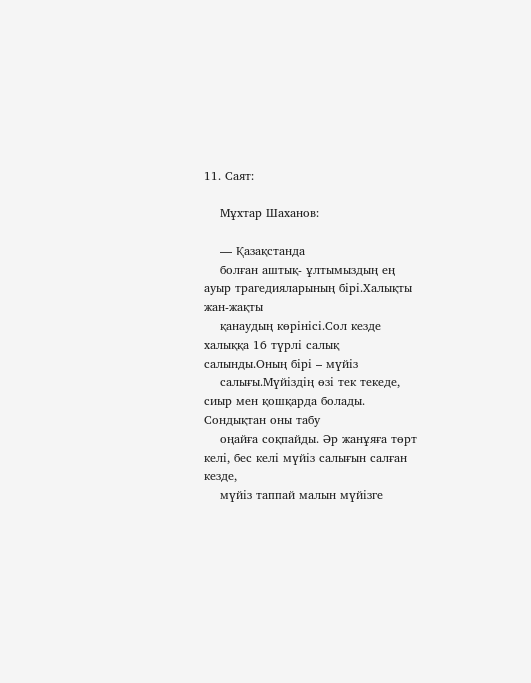11. Саят:

    Мұхтар Шаханов:

    — Қазақстанда
    болған аштық- ұлтымыздың ең ауыр трагедияларының бірі.Халықты жан-жақты
    қанаудың көрінісі.Сол кезде халыққа 16 түрлі салық салынды.Оның бірі – мүйіз
    салығы.Мүйіздің өзі тек текеде, сиыр мен қошқарда болады. Сондықтан оны табу
    оңайға соқпайды. Әр жанұяға төрт келі, бес келі мүйіз салығын салған кезде,
    мүйіз таппай малын мүйізге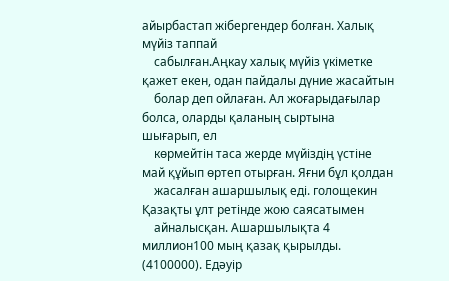айырбастап жібергендер болған. Халық мүйіз таппай
    сабылған.Аңкау халық мүйіз үкіметке қажет екен, одан пайдалы дүние жасайтын
    болар деп ойлаған. Ал жоғарыдағылар болса, оларды қаланың сыртына шығарып, ел
    көрмейтін таса жерде мүйіздің үстіне май құйып өртеп отырған. Яғни бұл қолдан
    жасалған ашаршылық еді. голощекин Қазақты ұлт ретінде жою саясатымен
    айналысқан. Ашаршылықта 4 миллион100 мың қазақ қырылды. (4100000). Едәуір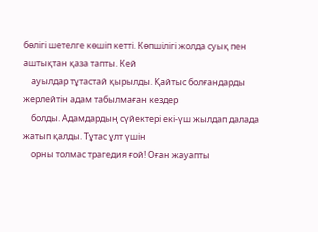бөлігі шетелге көшіп кетті. Көпшілігі жолда суық пен аштықтан қаза тапты. Кей
    ауылдар тұтастай қырылды. Қайтыс болғандарды жерлейтін адам табылмаған кездер
    болды. Адамдардың сүйектері екі-үш жылдап далада жатып қалды. Тұтас ұлт үшін
    орны толмас трагедия ғой! Оған жауапты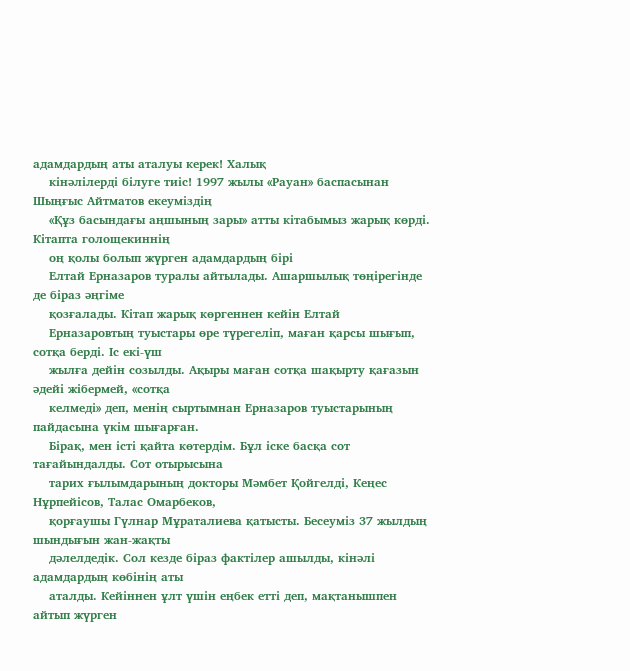адамдардың аты аталуы керек! Халық
    кінәлілерді білуге тиіс! 1997 жылы «Рауан» баспасынан Шыңғыс Айтматов екеуміздің
    «Құз басындағы аңшының зары» атты кітабымыз жарық көрді. Кітапта голощекиннің
    оң қолы болып жүрген адамдардың бірі
    Елтай Ерназаров туралы айтылады. Ашаршылық төңірегінде де біраз әңгіме
    қозғалады. Кітап жарық көргеннен кейін Елтай
    Ерназаровтың туыстары өре түрегеліп, маған қарсы шығып, сотқа берді. Іс екі-үш
    жылға дейін созылды. Ақыры маған сотқа шақырту қағазын әдейі жібермей, «сотқа
    келмеді» деп, менің сыртымнан Ерназаров туыстарының пайдасына үкім шығарған.
    Бірақ, мен істі қайта көтердім. Бұл іске басқа сот тағайындалды. Сот отырысына
    тарих ғылымдарының докторы Мәмбет Қойгелді, Кеңес Нұрпейісов, Талас Омарбеков,
    қорғаушы Гүлнар Мұраталиева қатысты. Бесеуміз 37 жылдың шындығын жан-жақты
    дәлелдедік. Сол кезде біраз фактілер ашылды, кінәлі адамдардың көбінің аты
    аталды. Кейіннен ұлт үшін еңбек етті деп, мақтанышпен айтып жүрген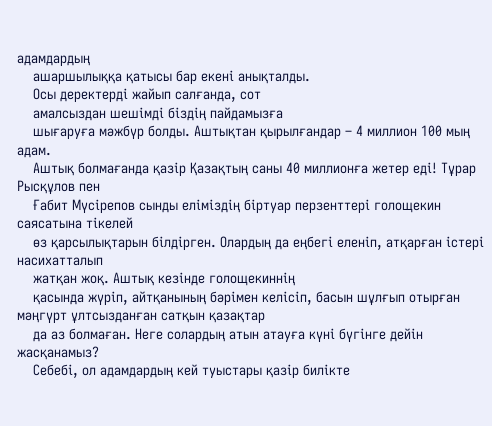адамдардың
    ашаршылыққа қатысы бар екені анықталды.
    Осы деректерді жайып салғанда, сот
    амалсыздан шешімді біздің пайдамызға
    шығаруға мәжбүр болды. Аштықтан қырылғандар – 4 миллион 100 мың адам.
    Аштық болмағанда қазір Қазақтың саны 40 миллионға жетер еді! Тұрар Рысқұлов пен
    Ғабит Мүсірепов сынды еліміздің біртуар перзенттері голощекин саясатына тікелей
    өз қарсылықтарын білдірген. Олардың да еңбегі еленіп, атқарған істері насихатталып
    жатқан жоқ. Аштық кезінде голощекиннің
    қасында жүріп, айтқанының бәрімен келісіп, басын шұлғып отырған мәңгүрт ұлтсызданған сатқын қазақтар
    да аз болмаған. Неге солардың атын атауға күні бүгінге дейін жасқанамыз?
    Себебі, ол адамдардың кей туыстары қазір билікте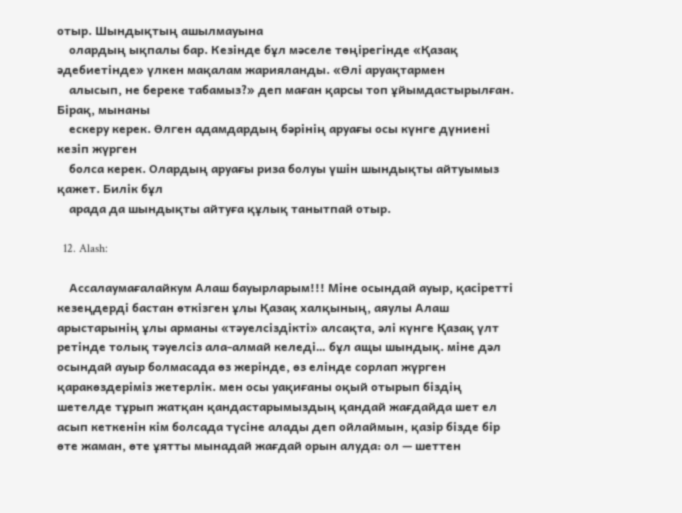отыр. Шындықтың ашылмауына
    олардың ықпалы бар. Кезінде бұл мәселе төңірегінде «Қазақ әдебиетінде» үлкен мақалам жарияланды. «Өлі аруақтармен
    алысып, не береке табамыз?» деп маған қарсы топ ұйымдастырылған. Бірақ, мынаны
    ескеру керек. Өлген адамдардың бәрінің аруағы осы күнге дүниені кезіп жүрген
    болса керек. Олардың аруағы риза болуы үшін шындықты айтуымыз қажет. Билік бұл
    арада да шындықты айтуға құлық танытпай отыр.

  12. Alash:

    Ассалаумағалайкум Алаш бауырларым!!! Міне осындай ауыр, қасіретті кезеңдерді бастан өткізген ұлы Қазақ халқының, аяулы Алаш арыстарынің ұлы арманы «тәуелсіздікті» алсақта, әлі күнге Қазақ үлт ретінде толық тәуелсіз ала-алмай келеді… бұл ащы шындық. міне дәл осындай ауыр болмасада өз жерінде, өз елінде сорлап жүрген қаракөздеріміз жетерлік. мен осы уақиғаны оқый отырып біздің шетелде тұрып жатқан қандастарымыздың қандай жағдайда шет ел асып кеткенін кім болсада түсіне алады деп ойлаймын, қазір бізде бір өте жаман, өте ұятты мынадай жағдай орын алуда: ол — шеттен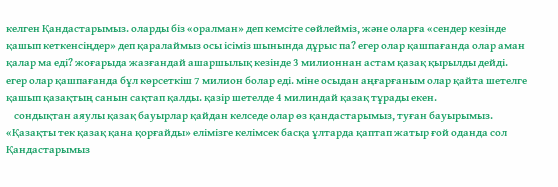келген Қандастарымыз. оларды біз «оралман» деп кемсіте сөйлейміз, және оларға «сендер кезінде қашып кеткенсіңдер» деп қаралаймыз осы ісіміз шынында дұрыс па? егер олар қашпағанда олар аман қалар ма еді? жоғарыда жазғандай ашаршылық кезінде 3 милионнан астам қазақ қырылды дейді. егер олар қашпағанда бұл көрсеткіш 7 милион болар еді. міне осыдан аңғарғаным олар қайта шетелге қашып қазақтың санын сақтап қалды. қазір шетелде 4 милиндай қазақ тұрады екен.
    сондықтан аяулы қазақ бауырлар қайдан келседе олар өз қандастарымыз, туған бауырымыз. «Қазақты тек қазақ қана қорғайды» елімізге келімсек басқа ұлтарда қаптап жатыр ғой оданда сол Қандастарымыз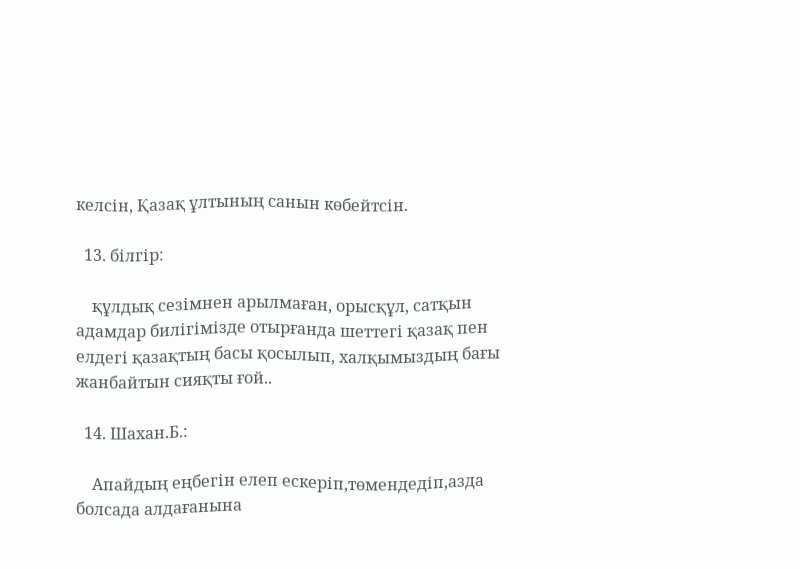келсін, Қазақ ұлтының санын көбейтсін.

  13. білгір:

    құлдық сезімнен арылмаған, орысқұл, сатқын адамдар билігімізде отырғанда шеттегі қазақ пен елдегі қазақтың басы қосылып, халқымыздың бағы жанбайтын сияқты ғой..

  14. Шахан.Б.:

    Апайдың еңбегін елеп ескеріп,төмендедіп,азда болсада алдағанына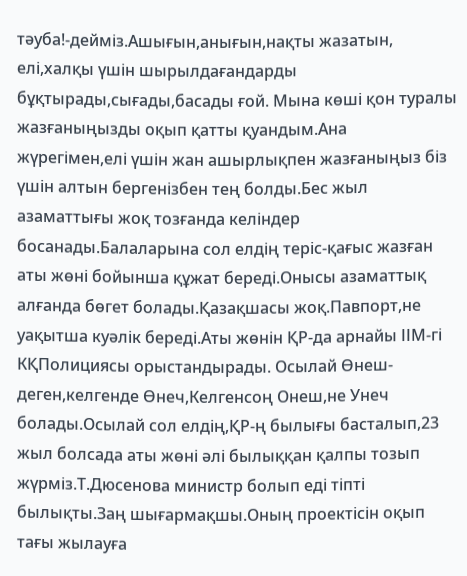тәуба!-дейміз.Ашығын,анығын,нақты жазатын, елі,халқы үшін шырылдағандарды бұқтырады,сығады,басады ғой. Мына көші қон туралы жазғаныңызды оқып қатты қуандым.Ана жүрегімен,елі үшін жан ашырлықпен жазғаныңыз біз үшін алтын бергенізбен тең болды.Бес жыл азаматтығы жоқ тозғанда келіндер босанады.Балаларына сол елдің теріс-қағыс жазған аты жөні бойынша құжат береді.Онысы азаматтық алғанда бөгет болады.Қазақшасы жоқ.Павпорт,не уақытша куәлік береді.Аты жөнін ҚР-да арнайы ІІМ-гі КҚПолициясы орыстандырады. Осылай Өнеш-деген,келгенде Өнеч,Келгенсоң Онеш,не Унеч болады.Осылай сол елдің,ҚР-ң былығы басталып,23 жыл болсада аты жөні әлі былыққан қалпы тозып жүрміз.Т.Дюсенова министр болып еді тіпті былықты.Заң шығармақшы.Оның проектісін оқып тағы жылауға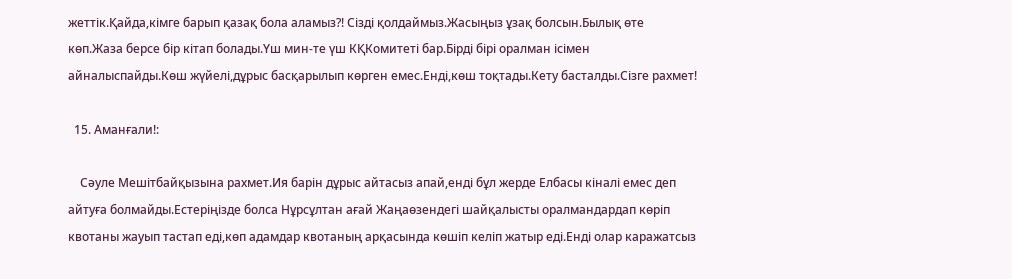жеттік.Қайда,кімге барып қазақ бола аламыз?! Сізді қолдаймыз.Жасыңыз ұзақ болсын.Былық өте көп.Жаза берсе бір кітап болады.Үш мин-те үш КҚКомитеті бар.Бірді бірі оралман ісімен айналыспайды.Көш жүйелі,дұрыс басқарылып көрген емес.Енді,көш тоқтады.Кету басталды.Сізге рахмет!

  15. Аманғали!:

    Сәуле Мешітбайқызына рахмет.Ия барін дұрыс айтасыз апай,енді бұл жерде Елбасы кіналі емес деп айтуға болмайды.Естеріңізде болса Нұрсұлтан ағай Жаңаөзендегі шайқалысты оралмандардап көріп квотаны жауып тастап еді,көп адамдар квотаның арқасында көшіп келіп жатыр еді.Енді олар каражатсыз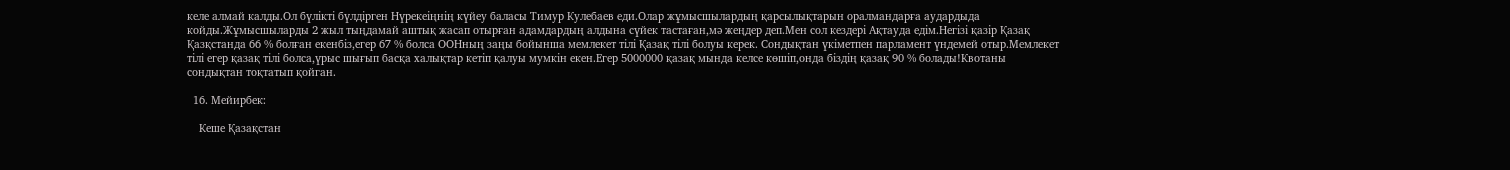келе алмай калды.Ол бүлікті бүлдірген Нүрекеіңнің күйеу баласы Тимур Кулебаев еди.Олар жұмысшылардың қарсылықтарын оралмандарға аудардыда койды.Жұмысшыларды 2 жыл тыңдамай аштық жасап отырған адамдардың алдына сүйек тастаған,мә жеңдер деп.Мен сол кездері Ақтауда едім.Негізі қазір Қазақ Қазқстанда 66 % болған екенбіз,егер 67 % болса ООНның заңы бойынша мемлекет тілі Қазақ тілі болуы керек. Сондықтан үкіметпен парламент үндемей отыр.Мемлекет тілі егер қазақ тілі болса,үрыс шығып басқа халықтар кетіп қалуы мумкін екен.Егер 5000000 қазақ мында келсе көшіп,онда біздің қазақ 90 % болады!Квотаны сондықтан тоқтатып қойган.

  16. Мейирбек:

    Кеше Қазақстан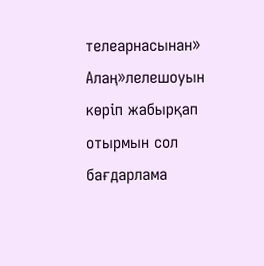телеарнасынан» Алаң»лелешоуын көріп жабырқап отырмын сол бағдарлама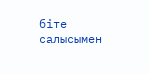біте салысымен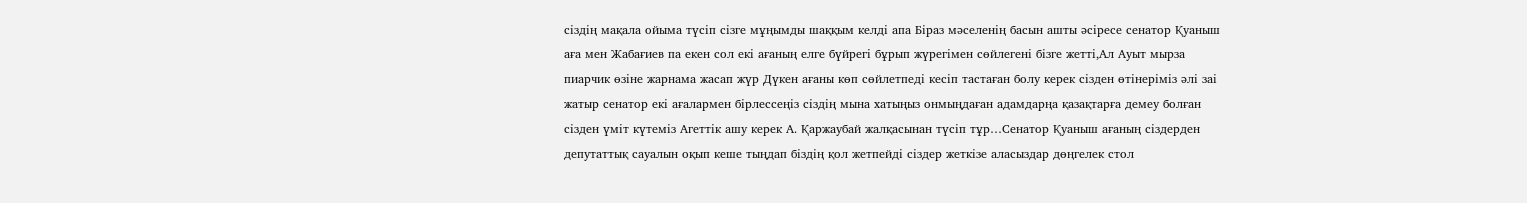сіздің мақала ойыма түсіп сізге мұңымды шаққым келді апа Біраз мәселенің басын ашты әсіресе сенатор Қуаныш аға мен Жабағиев па екен сол екі ағаның елге бүйрегі бұрып жүрегімен сөйлегені бізге жетті,Ал Ауыт мырза пиарчик өзіне жарнама жасап жүр Дүкен ағаны көп сөйлетпеді кесіп тастаған болу керек сізден өтінеріміз әлі заі жатыр сенатор екі ағалармен бірлессеңіз сіздің мына хатыңыз онмыңдаған адамдарңа қазақтарға демеу болған сізден үміт күтеміз Агеттік ашу керек А. Қаржаубай жалқасынан түсіп тұр…Сенатор Қуаныш ағаның сіздерден депутаттық сауалын оқып кеше тыңдап біздің қол жетпейді сіздер жеткізе аласыздар дөңгелек стол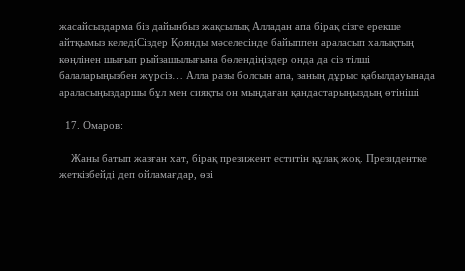жасайсыздарма біз дайынбыз жақсылық Алладан апа бірақ сізге ерекше айтқымыз келедіСіздер Қоянды мәселесінде байыппен араласып халықтың көңлінен шығып рыйзашылығына бөлендіңіздер онда да сіз тілші балаларыңызбен жүрсіз… Алла разы болсын апа, заның дұрыс қабылдауынада араласыңыздаршы бұл мен сияқты он мыңдаған қандастарыңыздың өтініші

  17. Омаров:

    Жаны батып жазған хат, бірақ презижент еститін құлақ жоқ. Президентке жеткізбейді деп ойламағдар, өзі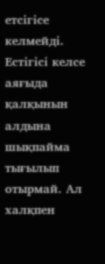етсігісе келмейді. Естігісі келсе аяғыда қалқынын алдына шықпайма тығылып отырмай. Ал халқпен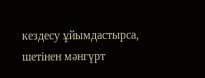кездесу ұйымдастырса, шетінен мәнгүрт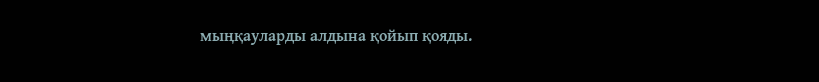мыңқауларды алдына қойып қояды.